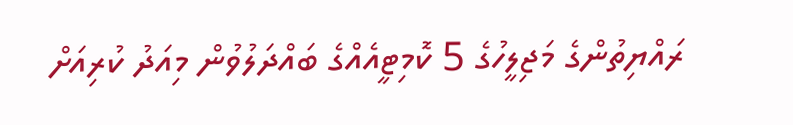ރައްޔިތުންގެ މަޖިލީހުގެ 5 ކޮމިޓީއެއްގެ ބައްދަލުވުން މިއަދު ކުރިއަށް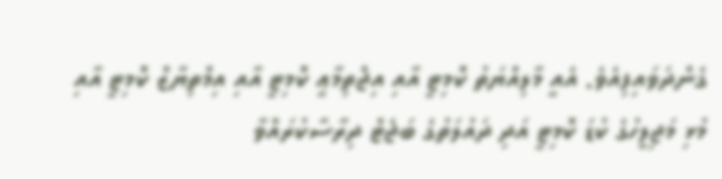ގެންދަވައިފިއެވެ. އެއީ މާލިއްޔަތު ކޮމިޓީ އާއި އިޖްތިމާޢީ ކޮމިޓީ އާއި އިމްތިޔާޒް ކޮމިޓީ އާއި މުޅި މަޖިލީހުގެ ކުޑަ ކޮމިޓީ އަދި ދައުލަތުގެ ބަޖެޓް ދިރާސާކުރައްވާ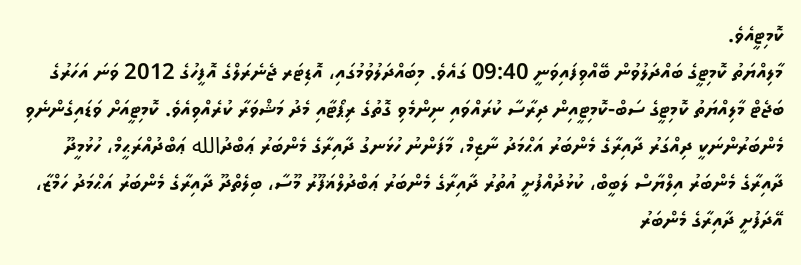ކޮމިޓީއެވެ.
މާލިއްޔަތު ކޮމިޓީގެ ބައްދަލުވުން ބޭއްވިފައިވަނީ 09:40 ގައެވެ. މިބައްދަލުވުމުގައި، އޮޑިޓަރ ޖެނެރަލްގެ އޮފީހުގެ 2012 ވަނަ އަހަރުގެ ބަޖެޓް މާލިއްޔަތު ކޮމިޓީގެ ސަބް-ކޮމިޓީއިން ދިރާސާ ކުރައްވައި ނިންމެވި ގޮތުގެ ރިޕޯޓާއި މެދު މަޝްވަރާ ކުރެއްވިއެވެ. ކޮމިޓީއަށް ވަޑައިގެންނެވި މެންބަރުންނަކީ ދިއްގަރު ދާއިރާގެ މެންބަރު އަޙްމަދު ނާޒިމް، މާފަންނު ހުޅަނގު ދާއިރާގެ މެންބަރު ޢަބްދުالله ޢަބްދުއްރަޙީމް، ހުޅުމީދޫ ދާއިރާގެ މެންބަރު އިލްޔާސް ލަބީބް، ކުޅުދުއްފުށީ އުތުރު ދާއިރާގެ މެންބަރު ޢަބްދުލްޣަފޫރު މޫސާ، ބިލެތްދޫ ދާއިރާގެ މެންބަރު އަޙްމަދު ހަމްޒާ، އޭދަފުށީ ދާއިރާގެ މެންބަރު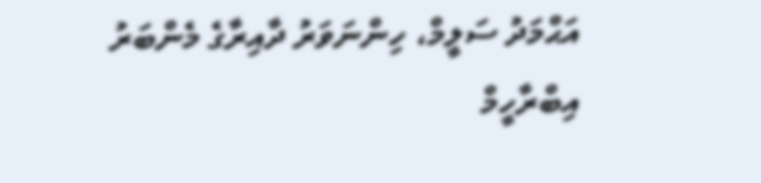އަޙްމަދު ސަލީމް، ހިންނަވަރު ދާއިރާގެ މެންބަރު އިބްރާހީމް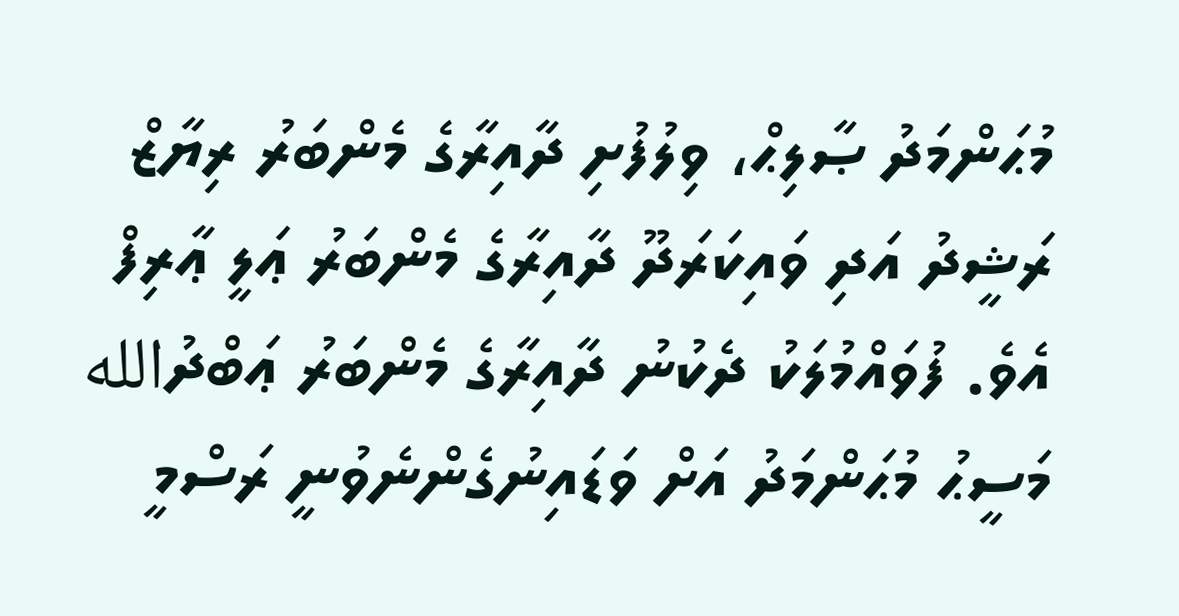މުޙަންމަދު ޞާލިޙް، ވިލުފުށި ދާއިރާގެ މެންބަރު ރިޔާޒް ރަޝީދު އަދި ވައިކަރަދޫ ދާއިރާގެ މެންބަރު ޢަލީ ޢާރިފް އެވެ. ފުވައްމުލަކު ދެކުނު ދާއިރާގެ މެންބަރު ޢަބްދުالله މަސީޙު މުޙަންމަދު އަށް ވަޑައިނުގެންނެވުނީ ރަސްމީ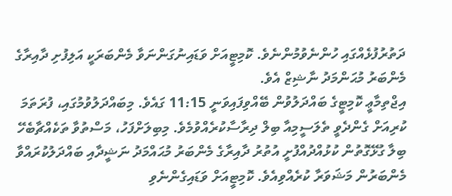ދަތުރުފުޅެއްގައި ހުންނެވުމުންނެވެ. ކޮމިޓީއަށް ވަޑައިނުގަންނަވާ މެންބަރަކީ އަލިފުށި ދާއިރާގެ މެންބަރު މުޙަންމަދު ނާޝިޒް އެވެ.
އިޖްތިމާޢީ ކޮމިޓީގެ ބައްދަލުވުން ބޭއްވިފައިވަނީ 11:15 ގައެވެ. މިބައްދަލުވުމުގައި، ފުރަތަމަ ކުރިއަށް ގެންދެވީ ތެލަސީމިއާ ބިލް ދިރާސާކުރެއްވުމެވެ. މިބިލަށްފަހު، މަސްތުވާ ތަކެއްޗާބެހޭ ބިލާ ގުޅޭގޮތުން ކުޅުއްދުއްފުށީ އުތުރު ދާއިރާގެ މެންބަރު މުޙައްމަދު ނަޝީދާއި ބައްދަލުކުރައްވާ މެންބަރުން މަޝަވަރާ ކުރެއްވިއެވެ. ކޮމިޓީއަށް ވަޑައިގެންނެވި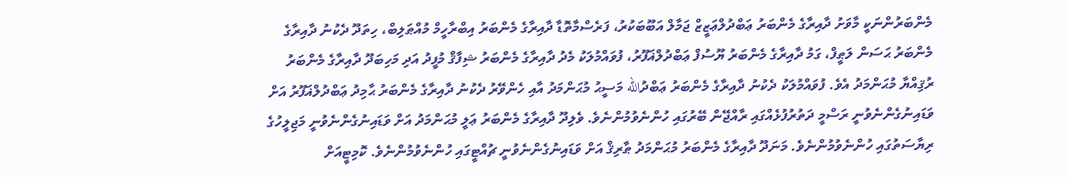މެންބަރުންނަކީ މާވަށު ދާއިރާގެ މެންބަރު ޢަބްދުލްޢަޒީޒް ޖަމާލް އަބޫބަކުރު، ފަރެސްމާތޮޑާ ދާއިރާގެ މެންބަރު އިބްރާހީމް މުއްޠަލިބް، ހިތަދޫ ދެކުނު ދާއިރާގެ މެންބަރު ޙަސަން ލަޠީފް، ގަމު ދާއިރާގެ މެންބަރު ޔޫސުފް ޢަބްދުލްޣަފޫރު، ފުވައްމުލަކު މެދު ދާއިރާގެ މެންބަރު ޝިފާޤް މުފީދު އަދި މަހިބަދޫ ދާއިރާގެ މެންބަރު ރުޤިއްޔާ މުޙަންމަދު އެވެ. ފުވައްމުލަކު ދެކުނު ދާއިރާގެ މެންބަރު ޢަބްދުالله މަސީޙު މުޙަންމަދު އާއި ހެންވޭރު ދެކުނު ދާއިރާގެ މެންބަރު ޙާމިދު ޢަބްދުލްޣަފޫރު އަށް ވަޑައިނުގެންނެވުނީ ރަސްމީ ދަތުރުފުޅެއްގައި ރާއްޖޭން ބޭރުގައި ހުންނެވުމުންނެވެ. ވެލިދޫ ދާއިރާގެ މެންބަރު ޢަލީ މުޙަންމަދު އަށް ވަޑައިނުގެންނެވުނީ މަޖިލީހުގެ ރިޔާސަތުގައި ހުންނެވުމުންނެވެ. މަނަދޫ ދާއިރާގެ މެންބަރު މުޙަންމަދު ޠާރިޤް އަށް ވަޑައިނުގެންނެވުނީ ޗުއްޓީގައި ހުންނެވުމުންނެވެ. ކޮމިޓީއަށް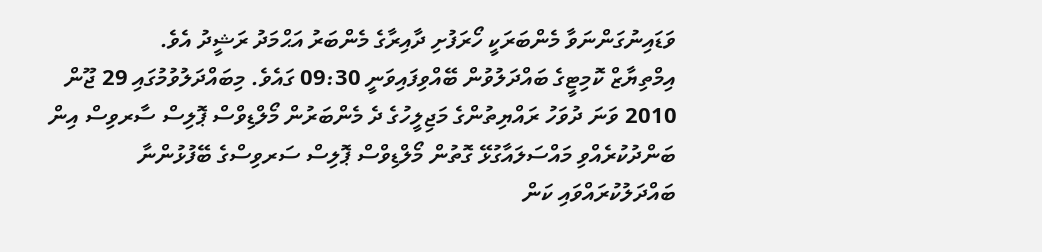ވަޑައިނުގަންނަވާ މެންބަރަކީ ހޯރަފުށި ދާއިރާގެ މެންބަރު އަޙްމަދު ރަޝީދު އެވެ.
އިމްތިޔާޒް ކޮމިޓީގެ ބައްދަލުވުން ބޭއްވިފައިވަނީ 09:30 ގައެވެ. މިބައްދަލުވުމުގައި 29 ޖޫން 2010 ވަނަ ދުވަހު ރައްޔިތުންގެ މަޖިލީހުގެ ދެ މެންބަރުން މޯލްޑިވްސް ޕޮލިސް ސާރވިސް އިން ބަންދުކުރެއްވި މައްސަލައާގުޅޭ ގޮތުން މޯލްޑިވްސް ޕޮލިސް ސަރވިސްގެ ބޭފުޅުންނާ ބައްދަލުކުރައްވައި ކަން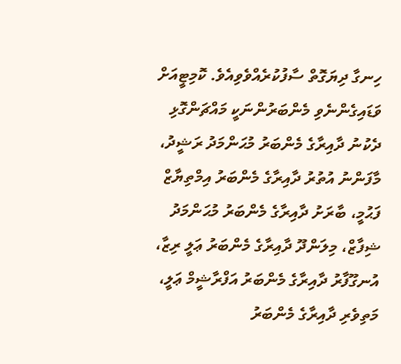ހިނގާ ދިޔަގޮތް ސާފުކުރެއްވެވިއެވެ. ކޮމިޓީއަށް ވަޑައިގެންނެވި މެންބަރުންނަކީ މައްޗަންގޮޅި ދެކުނު ދާއިރާގެ މެންބަރު މުޙަންމަދު ރަޝީދު، މާފަންނު އުތުރު ދާއިރާގެ މެންބަރު އިމްތިޔާޒް ފަޙުމީ، ބާރަށު ދާއިރާގެ މެންބަރު މުޙަންމަދު ޝިފާޒް، މިލަންދޫ ދާއިރާގެ މެންބަރު ޢަލީ ރިޒާ، އުނގޫފާރު ދާއިރާގެ މެންބަރު އަފްރާޝީމް ޢަލީ، މަތިވެރި ދާއިރާގެ މެންބަރު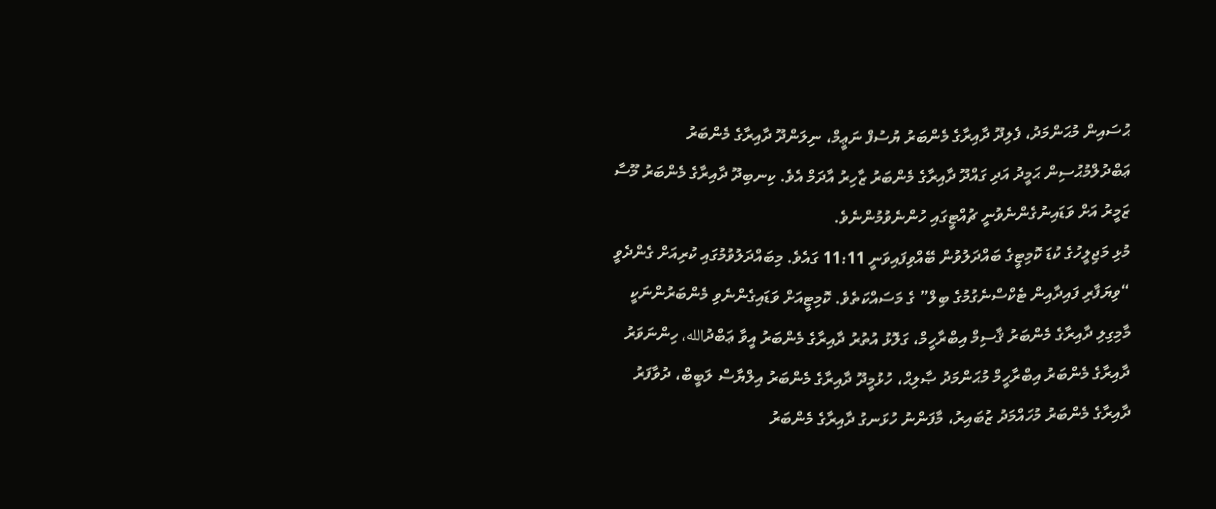ޙުސައިން މުޙަންމަދު، ފެލިދޫ ދާއިރާގެ މެންބަރު ޔުސުފް ނަޢީމް، ނިލަންދޫ ދާއިރާގެ މެންބަރު ޢަބްދުލްމުޙުސިން ޙަމީދު އަދި ގައްދޫ ދާއިރާގެ މެންބަރު ޒާހިރު އާދަމް އެވެ. ކިނބިދޫ ދާއިރާގެ މެންބަރު މޫސާ ޒަމީރު އަށް ވަޑައިނުގެންނެވުނީ ޗުއްޓީގައި ހުންނެވުމުންނެވެ.
މުޅި މަޖިލީހުގެ ކުޑަ ކޮމިޓީގެ ބައްދަލުވުން ބޭއްވިފައިވަނީ 11:11 ގައެވެ. މިބައްދަލުވުމުގައި ކުރިއަށް ގެންދެވީ “ވިޔަފާރި ފައިދާއިން ޓެކްސްނެގުމުގެ ބިލް” ގެ މަސައްކަތެވެ. ކޮމިޓީއަށް ވަޑައިގެންނެވި މެންބަރުންނަކީ މާމިގިލި ދާއިރާގެ މެންބަރު ޤާސިމް އިބްރާހީމް، ގަލޮޅު އުތުރު ދާއިރާގެ މެންބަރު އީވާ ޢަބްދުالله، ހިންނަވަރު ދާއިރާގެ މެންބަރު އިބްރާހީމް މުޙަންމަދު ޞާލިޙް، ހުޅުމީދޫ ދާއިރާގެ މެންބަރު އިލްޔާސް ލަބީބް، ދުވާފަރު ދާއިރާގެ މެންބަރު މުހައްމަދު ޒުބައިރު، މާފަންނު ހުޅަނގު ދާއިރާގެ މެންބަރު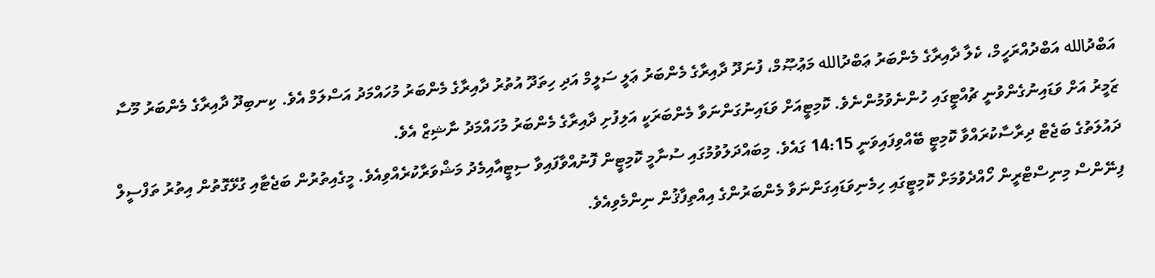އަބްދުالله އަބްދުއްރަހީމް، ކެލާ ދާއިރާގެ މެންބަރު ޢަބްދުالله މަޢުޞޫމް، ފުނަދޫ ދާއިރާގެ މެންބަރު ޢަލީ ސަލީމް އަދި ހިތަދޫ އުތުރު ދާއިރާގެ މެންބަރު މުހައްމަދު އަސްލަމް އެވެ. ކިނބިދޫ ދާއިރާގެ މެންބަރު މޫސާ ޒަމީރު އަށް ވަޑައިނުގެންވުނީ ޗުއްޓީގައި ހުންނެވުމުންނެވެ. ކޮމިޓީއަށް ވަޑައިނުގަންނަވާ މެންބަރަކީ އަލިފުށި ދާއިރާގެ މެންބަރު މުހައްމަދު ނާޝިޒް އެވެ.
ދައުލަތުގެ ބަޖެޓް ދިރާސާކުރައްވާ ކޮމިޓީ ބޭއްވިފައިވަނީ 14:15 ގައެވެ. މިބައްދަލުވުމުގައި ސުނާމީ ކޮމިޓީން ފޮނުއްވާފައިވާ ސިޓީއާއިމެދު މަޝްވަރާކުރެއްވިއެވެ. މީގެއިތުރުން ބަޖެޓާއި ގުޅޭގޮތުން އިތުރު ތަފްސީލް ފިނޭންސް މިނިސްޓްރީން ހޯއްދެވުމަށް ކޮމިޓީގައި ހިމެނިވަޑައިގަންނަވާ މެންބަރުންގެ އިއްތިފާޤުން ނިންމެވިއެވެ.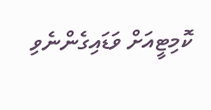ކޮމިޓީއަށް ވަޑައިގެންނެވި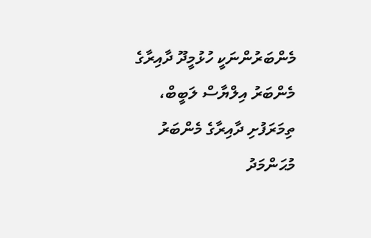މެންބަރުންނަކީ ހުޅުމީދޫ ދާއިރާގެ މެންބަރު އިލްޔާސް ލަބީބް، ތިމަރަފުށި ދާއިރާގެ މެންބަރު މުޙަންމަދު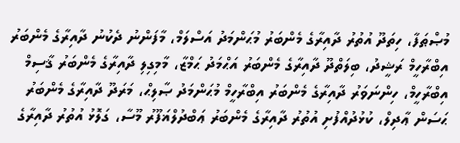މުޞްޠަފާ، ހިތަދޫ އުތުރު ދާއިރާގެ މެންބަރު މުޙަންމަދު އަސްލަމް، މާފަންނު ދެކުނު ދާއިރާގެ މެންބަރު އިބްރާހީމް ރަޝީދު، ބިލަތްދޫ ދާއިރާގެ މެންބަރު އަޙްމަދު ޙަމްޒާ، މާމިގިލި ދާއިރާގެ މެންބަރު ޤާސިމް އިބްރާހީމް، ހިންނަވަރު ދާއިރާގެ މެންބަރު އިބްރާހީމް މުޙަންމަދު ޞާލިޙް، މަރަދޫ ދާއިރާގެ މެންބަރު ޙަސަން ޢާދިލް، ކުޅުދުއްފުށި އުތުރު ދާއިރާގެ މެންބަރު ޢަބްދުލްޣަފޫރު މޫސާ، ގަލޮޅު އުތުރު ދާއިރާގެ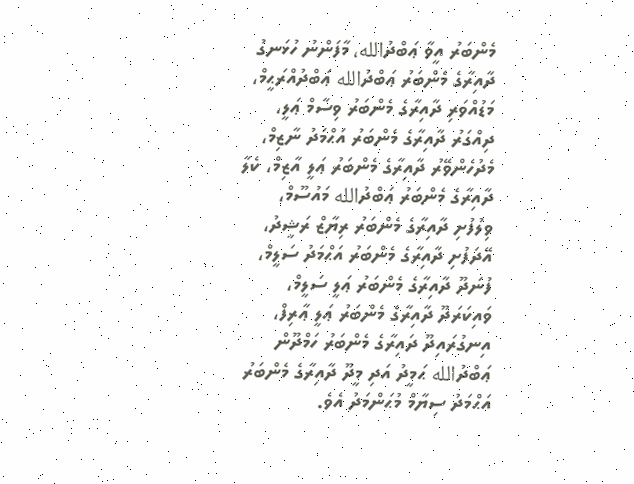މެންބަރު އީވާ ޢަބްދުالله، މާފަންނު ހުޅަނގު ދާއިރާގެ މެންބަރު ޢަބްދުالله ޢަބްދުއްރަޙީމް، މަޑުއްވަރި ދާއިރާގެ މެންބަރު ވިސާމް ޢަލީ، ދިއްގަރު ދާއިރާގެ މެންބަރު އަޙްމަދު ނާޒިމް، މެދުހެންވޭރު ދާއިރާގެ މެންބަރު ޢަލީ އާޒިމް، ކެލާ ދާއިރާގެ މެންބަރު ޢަބްދުالله މައުސޫމް، ވިލުފުށި ދާއިރާގެ މެންބަރު ރިޔާޒް ރަޝީދު، އޭދަފުށި ދާއިރާގެ މެންބަރު އަޙްމަދު ސަލީމް، ފުނަދޫ ދާއިރާގެ މެންބަރު ޢަލީ ސަލީމް، ވައިކަރަދޫ ދާއިރާގެ މެންބަރު ޢަލީ ޢާރިފް، އިނގުރައިދޫ ދައިރާގެ މެންބަރު ހަމްދޫން ޢަބްދުالله ޙަމީދު އަދި މީދޫ ދާއިރާގެ މެންބަރު އަޙްމަދު ސިޔާމް މުޙަންމަދު އެވެ.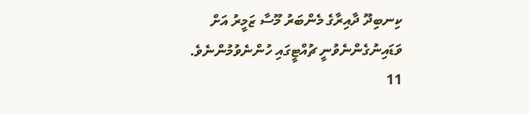ކިނބިދޫ ދާއިރާގެ މެންބަރު މޫސާ ޒަމީރު އަށް ވަޑައިނުގެންނެވުނީ ޗުއްޓީގައި ހުންނެވުމުންނެވެ.
11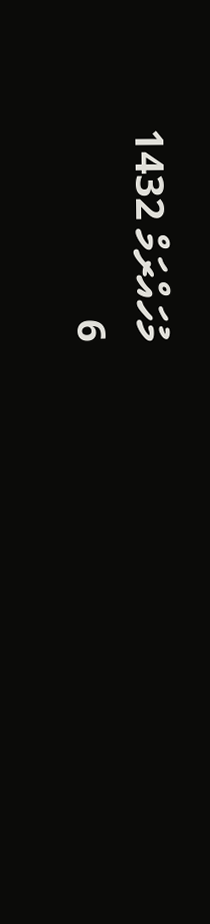މުހައްރަމް 1432
6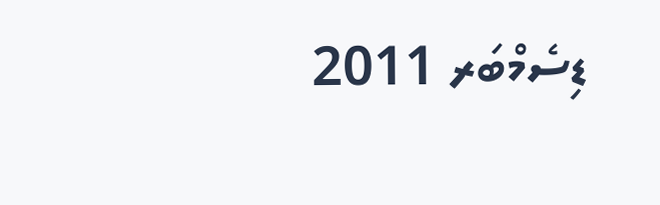ޑިސެމްބަރ 2011